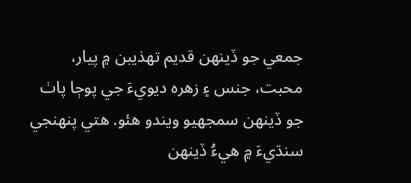جمعي جو ڏينھن قديم تھذيبن ۾ پيار، محبت، جنس ۽ زهرہ ديويءَ جي پوڄا پاٺ جو ڏينھن سمجهيو ويندو هئو. هتي پنھنجي سنڌيءَ ۾ هيءُ ڏينھن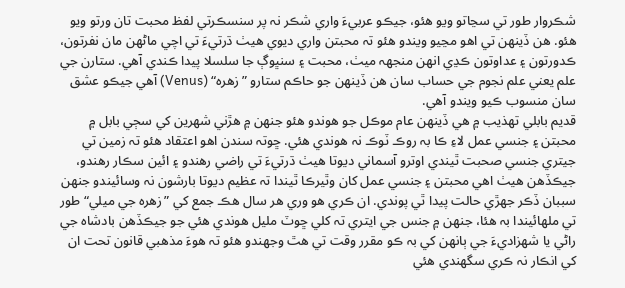شڪروار طور تي سڃاتو ويو هئو، جيڪو عربيءَ واري شڪر نہ پر سنسڪرتي لفظ محبت تان ورتو ويو هئو. هن ڏينھن تي اهو مڃيو ويندو هئو تہ محبتن واري ديوي هيٺ ڌرتيءَ تي اچي ماڻهن مان نفرتون، ڪدورتون ۽ عداوتون ڪڍي انهن منجهہ ميٺ، محبت ۽ سنڀوڳ جا سلسلا پيدا ڪندي آهي. ستارن جي علم يعني علم نجوم جي حساب سان هن ڏينھن جو حاڪم ستارو ”زهرہ“ (Venus) آهي جيڪو عشق سان منسوب ڪيو ويندو آهي.
قديم بابلي تهذيب ۾ هي ڏينھن عام موڪل جو هوندو هئو جنھن ۾ ھڙني شھرين کي سڄي بابل ۾ محبتن ۽ جنسي عمل لاءِ ڪا بہ روڪ ٽوڪ نہ هوندي هئي. ڇوتہ سندن اهو اعتقاد هئو تہ زمين تي جيتري جنسي صحبت ٿيندي اوترو آسماني ديوتا هيٺ ڌرتيءَ تي راضي رهندو ۽ ائين سڪار رهندو، جيڪڏهن هيٺ اهي محبتن ۽ جنسي عمل کان وٿيرڪا ٿيندا تہ عظيم ديوتا بارشون نہ وسائيندو جنھن سببان ڏڪر جھڙي حالت پيدا ٿي پوندي. ان ڪري هو وري هر سال هڪ جمع کي ”زهرہ جي ميلي“ طور تي ملهائيندا بہ هئا، جنھن ۾ جنس جي ايتري تہ کلي ڇوٽ مليل هوندي هئي جو جيڪڏهن بادشاه جي راڻي يا شھزاديءَ جي ٻانھن کي بہ ڪو مقرر وقت تي هٿ وجهندو هئو تہ هوءَ مذهبي قانون تحت ان کي انڪار نہ ڪري سگهندي هئي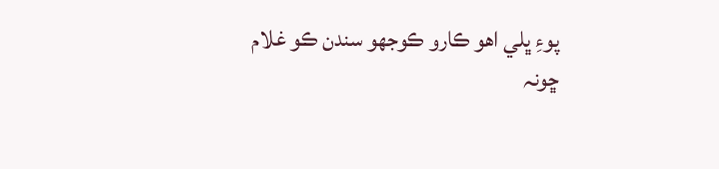پوءِ ڀلي اهو ڪارو ڪوجهو سندن ڪو غلام ڇونہ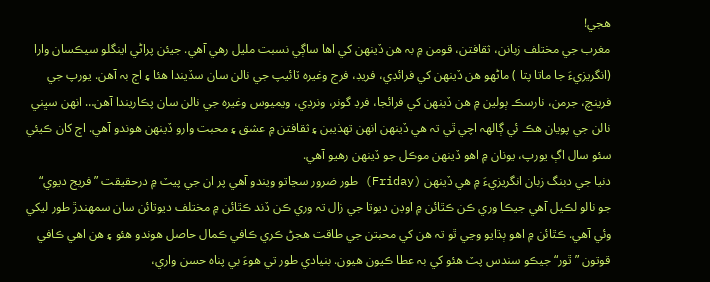هجي!
مغرب جي مختلف زبانن، ثقافتن، قومن ۾ بہ هن ڏينھن کي اها ساڳي نسبت مليل رهي آهي. جيئن پراڻي اينگلو سيڪسان وارا (انگريزيءَ جا ماتا پتا ) ماڻهو هن ڏينھن کي فرائڊي، فريڊ، فرج وغيرہ ٽائيپ جي نالن سان سڏيندا هئا ۽ اڄ بہ آهن. يورپ جي فرينچ، جرمن، نارسڪ ٻولين ۾ هن ڏينھن کي فرائجا، فرڊ گونر، ونرڊي، ويميوس وغيرہ جي نالن سان پڪاريندا آهن… انهن سڀني نالن جي پويان هڪ ئي ڳالهہ اچي ٿي تہ هي ڏينھن انهن تھذيبن ۽ ثقافتن ۾ عشق ۽ محبت وارو ڏينھن هوندو آهي. اڄ کان ڪيئي سئو سال اڳ يورپ، يونان ۾ اهو ڏينھن موڪل جو ڏينھن رهيو آهي.
دنيا جي دبنگ زبان انگريزيءَ ۾ هي ڏينھن (Friday) طور ضرور سڃاتو ويندو آهي پر ان جي پيٽ ۾ درحقيقت ”فريج ديوي“ جو نالو لڪيل آهي جيڪا وري ڪن ڪٿائن ۾ اوڊن ديوتا جي زال تہ وري ڪن ڏند ڪٿائن ۾ مختلف ديوتائن سان سمهندڙ طور ليکي وئي آهي. ڪٿائن ۾ اهو ٻڌايو وڃي ٿو تہ هن کي محبتن جي طاقت هجڻ ڪري ڪافي ڪمال حاصل هوندو هئو ۽ هن اهي ڪافي قوتون ”ٿور“ جيڪو سندس پٽ هئو کي بہ عطا ڪيون هيون. بنيادي طور تي هوءَ بي پناه حسن واري،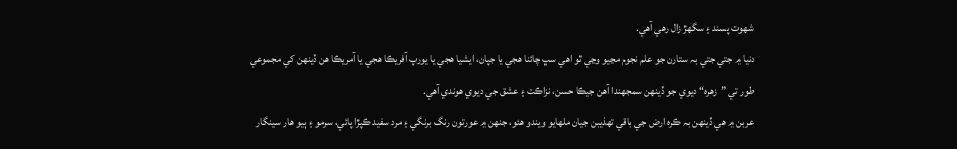شھوت پسند ۽ سگهڙ زال رهي آهي.
دنيا ۾ جتي جتي بہ ستارن جو علم نجوم مڃيو وڃي ٿو اهي سڀ چائنا هجي يا جپان، ايشيا هجي يا يورپ آفريڪا هجي يا آمريڪا هن ڏينھن کي مجموعي طور تي ”زهرہ“ ديوي جو ڏينھن سمجهندا آهن جيڪا حسن، نزاڪت ۽ عشق جي ديوي هوندي آهي.
عربن ۾ هي ڏينھن بہ ڪرہ ارض جي باقي تھذيبن جيان ملهايو ويندو هئو، جنھن ۾ عورتون رنگ برنگي ۽ مرد سفيد ڪپڙا پائي، سرمو ۽ ٻيو هار سينگار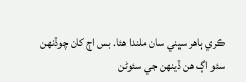ڪري ٻاهر سڀني سان ملندا هئا. بس اڄ کان چوڏنھن سئو اڳ هن ڏينھن جي سئوڻن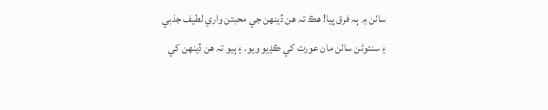ساٺن ۾ ٻہ فرق پيا! هڪ تہ هن ڏينھن جي محبتن واري لطيف جذبي ۽ سنئوڻن ساٺن مان عورت کي ڪڍيو ويو. ۽ ٻيو تہ هن ڏينھن کي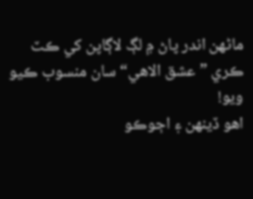ماڻهن اندر پاڻ ۾ لڳ لاڳاپن کي ڪٽ ڪري ”عشق الاهي“ سان منسوب ڪيو ويو!
اهو ڏينھن ۽ اڄوڪو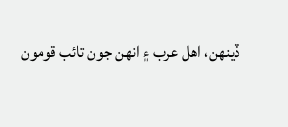ڏينھن، اهل عرب ۽ انهن جون تائب قومون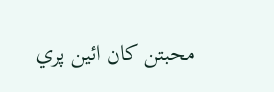محبتن کان ائين پري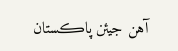آهن جيئن پاڪستان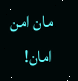مان امن امان!